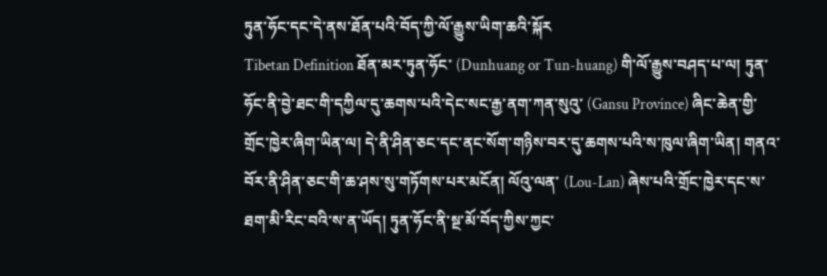ཏུན་ཧོང་དང་དེ་ནས་ཐོན་པའི་བོད་ཀྱི་ལོ་རྒྱུས་ཡིག་ཆའི་སྐོར
Tibetan Definition ཐོན་མར་ཏུན་ཧོང་ (Dunhuang or Tun-huang) གི་ལོ་རྒྱུས་བཤད་པ་ལ། ཏུན་ཧོང་ནི་བྱེ་ཐང་གི་དཀྱིལ་དུ་ཆགས་པའི་དེང་སང་རྒྱ་ནག་ཀན་སུའུ་ (Gansu Province) ཞིང་ཆེན་གྱི་གྲོང་ཁྱེར་ཞིག་ཡིན་ལ། དེ་ནི་ཤིན་ཅང་དང་ནང་སོག་གཉིས་བར་དུ་ཆགས་པའི་ས་ཁུལ་ཞིག་ཡིན། གནའ་བོར་ནི་ཤིན་ཅང་གི་ཆ་ཤས་སུ་གཏོགས་པར་མངོན། ལོའུ་ལན་ (Lou-Lan) ཞེས་པའི་གྲོང་ཁྱེར་དང་ས་ཐག་མི་རིང་བའི་ས་ན་ཡོད། ཏུན་ཧོང་ནི་སྔ་མོ་བོད་ཀྱིས་ཀྱང་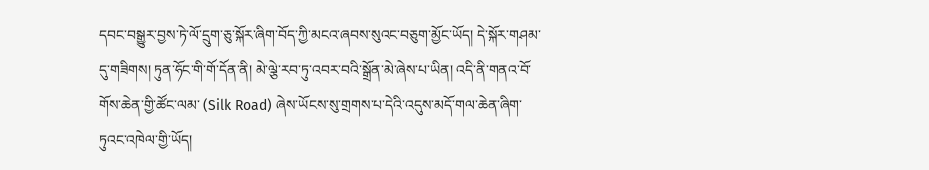དབང་བསྒྱུར་བྱས་ཏེ་ལོ་དྲུག་ཅུ་སྐོར་ཞིག་བོད་ཀྱི་མངའ་ཞབས་སུའང་བཅུག་མྱོང་ཡོད། དེ་སྐོར་གཤམ་དུ་གཟིགས། ཏུན་ཧོང་གི་གོ་དོན་ནི། མེ་ལྕེ་རབ་ཏུ་འབར་བའི་སྒྲོན་མེ་ཞེས་པ་ཡིན། འདི་ནི་གནའ་བོ་གོས་ཆེན་གྱི་ཚོང་ལམ་ (Silk Road) ཞེས་ཡོངས་སུ་གྲགས་པ་དེའི་འདུས་མདོ་གལ་ཆེན་ཞིག་ཏུའང་འཁེལ་གྱི་ཡོད།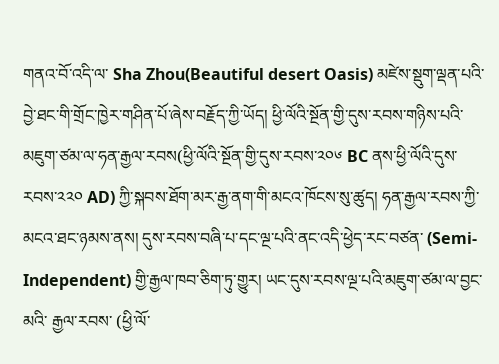གནའ་བོ་འདི་ལ་ Sha Zhou(Beautiful desert Oasis) མཛེས་སྡུག་ལྡན་པའི་བྱེ་ཐང་གི་གྲོང་ཁྱེར་གཤིན་པོ་ཞེས་བརྗོད་ཀྱི་ཡོད། ཕྱི་ལོའི་སྔོན་གྱི་དུས་རབས་གཉིས་པའི་མཇུག་ཙམ་ལ་ཧན་རྒྱལ་རབས(ཕྱི་ལོའི་སྔོན་གྱི་དུས་རབས་༢༠༦ BC ནས་ཕྱི་ལོའི་དུས་རབས་༢༢༠ AD) ཀྱི་སྐབས་ཐོག་མར་རྒྱ་ནག་གི་མངའ་ཁོངས་སུ་ཚུད། ཧན་རྒྱལ་རབས་ཀྱི་མངའ་ཐང་ཉམས་ནས། དུས་རབས་བཞི་པ་དང་ལྔ་པའི་ནང་འདི་ཕྱེད་རང་བཙན་ (Semi-Independent) གྱི་རྒྱལ་ཁབ་ཅིག་ཏུ་གྱུར། ཡང་དུས་རབས་ལྔ་པའི་མཇུག་ཙམ་ལ་བྱང་མའི་ རྒྱལ་རབས་ (ཕྱི་ལོ་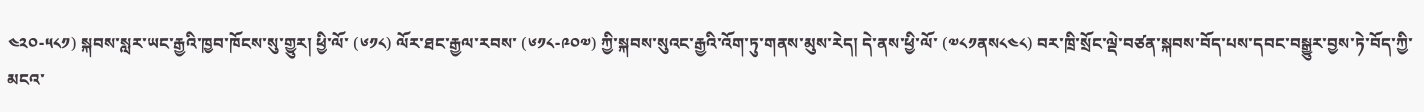༤༢༠-༥༨༡) སྐབས་སླར་ཡང་རྒྱའི་ཁྱབ་ཁོངས་སུ་གྱུར། ཕྱི་ལོ་ (༦༡༨) ལོར་ཐང་རྒྱལ་རབས་ (༦༡༨-༩༠༧) ཀྱི་སྐབས་སུའང་རྒྱའི་འོག་ཏུ་གནས་མུས་རེད། དེ་ནས་ཕྱི་ལོ་ (༧༨༡ནས༨༤༨) བར་ཁྲི་སྲོང་ལྡེ་བཙན་སྐབས་བོད་པས་དབང་བསྒྱུར་བྱས་ཏེ་བོད་ཀྱི་མངའ་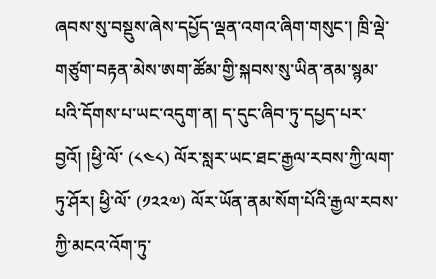ཞབས་སུ་བསྡུས་ཞེས་དཔྱོད་ལྡན་འགའ་ཞིག་གསུང་། ཁྲི་ལྡེ་གཙུག་བརྟན་མེས་ཨག་ཚོམ་གྱི་སྐབས་སུ་ཡིན་ནམ་སྙམ་པའི་དོགས་པ་ཡང་འདུག་ན། ད་དུང་ཞིབ་ཏུ་དཔྱད་པར་བྱའོ། །ཕྱི་ལོ་ (༨༤༨) ལོར་སླར་ཡང་ཐང་རྒྱལ་རབས་ཀྱི་ལག་ཏུ་ཤོར། ཕྱི་ལོ་ (༡༢༢༧) ལོར་ཡོན་ནམ་སོག་པོའི་རྒྱལ་རབས་ཀྱི་མངའ་འོག་ཏུ་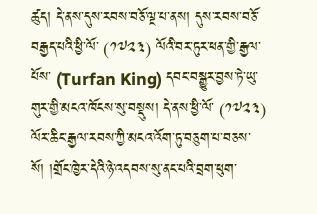ཚུད། དེ་ནས་དུས་རབས་བཅོ་ལྔ་པ་ནས། དུས་རབས་བཅོ་བརྒྱད་པའི་ཕྱི་ལོ་ (༡༧༢༣) ལོའི་བར་ཏུར་ཕན་གྱི་རྒྱལ་པོས་ (Turfan King) དབང་བསྒྱུར་བྱས་ཏེ་ཡུ་གུར་གྱི་མངའ་ཁོངས་སུ་བསྡུས། དེ་ནས་ཕྱི་ལོ་ (༡༧༢༣) ལོར་ཆིང་རྒྱལ་རབས་ཀྱི་མངའ་འོག་ཏུ་བཅུག་པ་བཅས་སོ། །གྲོང་ཁྱེར་དེའི་ཉེ་འདབས་སུ་ནང་པའི་བྲག་ཕུག་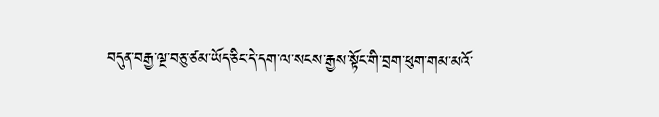བདུན་བརྒྱ་ལྔ་བཅུ་ཙམ་ཡོད་ཅིང་དེ་དག་ལ་སངས་རྒྱས་སྟོང་གི་བྲག་ཕུག་གམ་མའོ་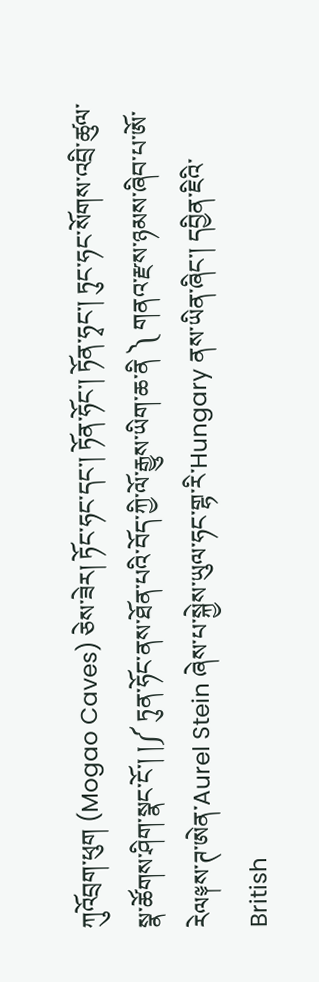ཀུའོབྲག་ཕུག (Mogao Caves) ཅེས་ཟེར། ཏོང་ཧང་དང་། ཏོན་ཧོང་། ཏོན་ཧྭང་། ཏུང་ཧང་སོགས་འབྲི་ཚུལ་སྣ་ཚོགས་ཤིག་སྣང་ངོ་། །༼ ཏུན་ཧོང་ནས་ཐོན་པའི་བོད་ཀྱི་ལོ་རྒྱུས་ཡིག་ཆ་ནི ༽ གནའ་རྫས་ཉམས་ཞིབ་པ་ཨོ་རེལ༈ས་ཊ་ཨེན་Aurel Stein ཞེས་པ་སྐྱེས་ཡུལ་ཧང་གྷ་རི་Hungary ནས་ཡིན་ཞིང་། དབྱིན་ཇིའི་ British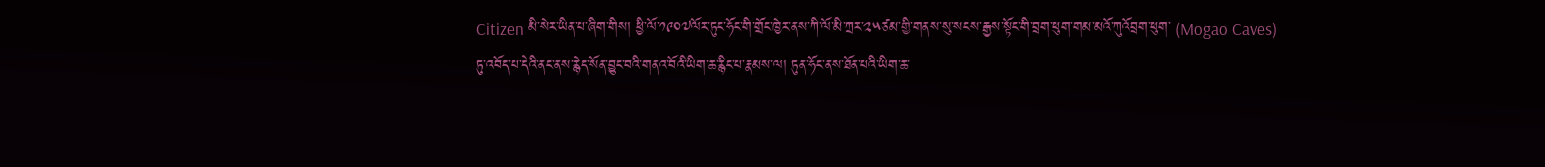Citizen མི་སེར་ཡིན་པ་ཞིག་གིས། ཕྱི་ལོ་༡༩༠༧ལོར་ཏུང་ཧོང་གི་གྲོང་ཁྱེར་ནས་ཀི་ལོ་མི་ཀྲར་༢༥ཙམ་གྱི་གནས་སུ་སངས་རྒྱས་སྟོང་གི་བྲག་ཕུག་གམ་མའོ་ཀུའོབྲག་ཕུག་ (Mogao Caves) ཏུ་འབོད་པ་དེའི་ནང་ནས་རྙེད་སོན་བྱུང་བའི་གནའ་བོའི་ཡིག་ཆ་རྙིང་པ་རྣམས་ལ། ཏུན་ཧོང་ནས་ཐོན་པའི་ཡིག་ཆ་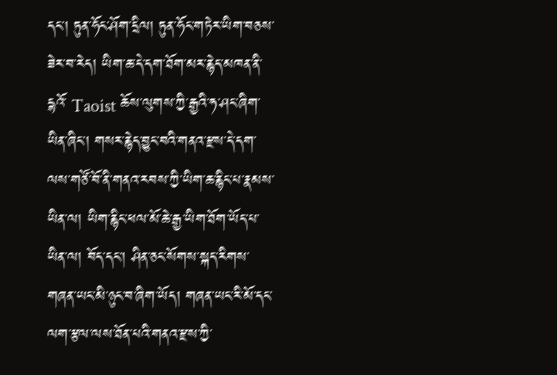དང་། ཏུན་ཧོང་ཤོག་དྲིལ། ཏུན་ཧོང་གཏེར་ཡིག་བཅས་ཟེར་བ་རེད། ཡིག་ཆ་དེ་དག་ཐོག་མར་རྙེད་མཁན་ནི་དྷའོ་ Taoist ཆོས་ལུགས་ཀྱི་རྒྱའི་ཧ་ཤང་ཞིག་ཡིན་ཞིང་། གསར་རྙེད་བྱུང་བའི་གནའ་རྫས་དེ་དག་ལས་གཙོ་བོ་ནི་གནའ་རབས་ཀྱི་ཡིག་ཆ་རྙིང་པ་རྣམས་ཡིན་ལ། ཡིག་རྙིང་ཕལ་མོ་ཆེ་རྒྱ་ཡིག་ཐོག་ཡོད་པ་ཡིན་ལ། བོད་དང་། ཤིན་ཅང་སོགས་སྐད་རིགས་གཞན་ཡང་མི་ཉུང་བ་ཞིག་ཡོད། གཞན་ཡང་རི་མོ་དང་ལག་རྩལ་ལས་ཐོན་པའི་གནའ་རྫས་ཀྱི་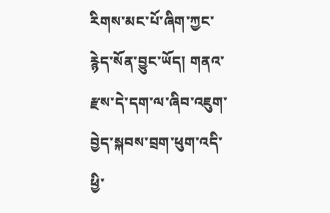རིགས་མང་པོ་ཞིག་ཀྱང་རྙེད་སོན་བྱུང་ཡོད། གནའ་རྫས་དེ་དག་ལ་ཞིབ་འཇུག་བྱེད་སྐབས་བྲག་ཕུག་འདི་ཕྱི་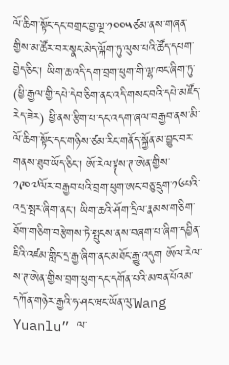ལོ་ཆིག་སྟོང་དང་བགྲང་བྱ་ལྔ་༡༠༠༥ཙམ་ནས་གཞན་གྱིས་མ་ཚོར་བར་སྣང་མེད་ལྐོག་ཏུ་ལུས་པའི་ཚོད་དཔག་བྱེད་ཅིང་། ཡིག་ཆ་འདི་དག་བྲག་ཕུག་གི་ལྷ་ཁང་ཞིག་ཏུ་ (ཕྱི་རྒྱལ་གྱི་དཔེ་དེབ་ཅིག་ནང་འདི་གསང་བའི་དཔེ་མཛོད་རེད་ཟེར) ཕྱི་ནས་རྩིག་པ་དང་འདག་ཞལ་བརྒྱབ་ནས་མི་ལོ་ཆིག་སྟོང་དང་གཉིས་ཙམ་རིང་གནོད་སྐྱོན་མ་བྱུང་བར་གནས་ཐུབ་ཡོད་ཅིང་། ཨོ་རེལ༈ས་ཊ་ཨེན་གྱིས་༡༩༠༧ལོར་བརྒྱབ་པའི་བྲག་ཕུག་ཨང་བཅུ་དྲུག་༡༦པའི་འདྲ་སྤར་ཞིག་ནང་། ཡིག་ཆའི་ཤོག་དྲིལ་རྣམས་གཅིག་ཐོག་གཅིག་བརྩེགས་ཏེ་སྤུངས་ནས་བཞག་པ་ཞིག་དབྱིན་ཇིའི་འཛམ་གླིང་དྲ་རྒྱ་ཞིག་ནང་མཐོང་རྒྱུ་འདུག ཨོལ་རེལ་ས་ཊ་ཨེན་གྱིས་བྲག་ཕུག་དང་དགོན་པའི་མཁན་པོའམ་དཀོན་གཉེར་རྒྱའི་ཧ་ཤང་ཝང་ཡོན་ལུ་Wang Yuanlu” ལ་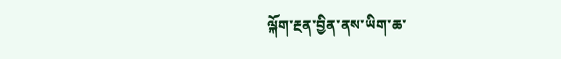ལྐོག་རྔན་བྱིན་ནས་ཡིག་ཆ་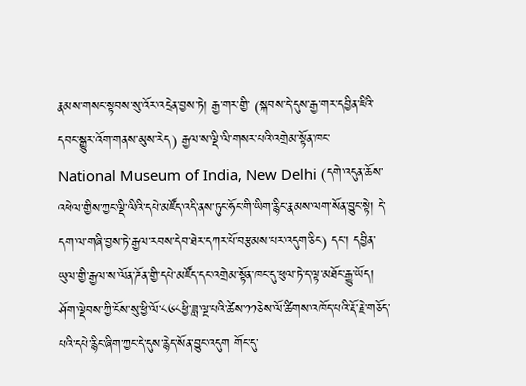རྣམས་གསང་སྟབས་སུ་འོར་འདྲེན་བྱས་ཏེ། རྒྱ་གར་གྱི་ (སྐབས་དེ་དུས་རྒྱ་གར་དབྱིན་ཇིའི་དབང་སྒྱུར་འོག་གནས་མུས་རེད) རྒྱལ་ས་ལྡི་ལི་གསར་པའི་འགྲེམ་སྟོན་ཁང་ National Museum of India, New Delhi (དགེ་འདུན་ཆོས་འཕེལ་གྱིས་ཀྱང་ལྡི་ལིའི་དཔེ་མཛོད་འདི་ནས་ཏུང་ཧོང་གི་ཡིག་རྙིང་རྣམས་ལག་སོན་བྱུང་སྟེ། དེ་དག་ལ་གཞི་བྱས་ཏེ་རྒྱལ་རབས་དེབ་ཐེར་དཀར་པོ་བརྩམས་པར་འདུག་ཅིང) དང་། དབྱིན་ཡུལ་གྱི་རྒྱལ་ས་ལོན་ཌོན་གྱི་དཔེ་མཛོད་དང་འགྲེམ་སྟོན་ཁང་དུ་ཕུལ་ཏེ་ད་ལྟ་མཐོང་རྒྱུ་ཡོད། ཤོག་ལྡེབས་ཀྱི་ངོས་སུ་ཕྱི་ལོ་༨༦༨ཕྱི་ཟླ་ལྔ་པའི་ཚེས་༡༡ཅེས་ལོ་ཚིགས་འཁོད་པའི་རྡོ་རྗེ་གཅོད་པའི་དཔེ་རྙིང་ཞིག་ཀྱང་དེ་དུས་རྙེད་སོན་བྱུང་འདུག གོང་དུ་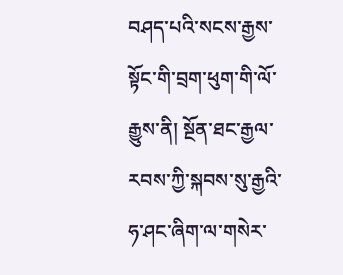བཤད་པའི་སངས་རྒྱས་སྟོང་གི་བྲག་ཕུག་གི་ལོ་རྒྱུས་ནི། སྔོན་ཐང་རྒྱལ་རབས་ཀྱི་སྐབས་སུ་རྒྱའི་ཧ་ཤང་ཞིག་ལ་གསེར་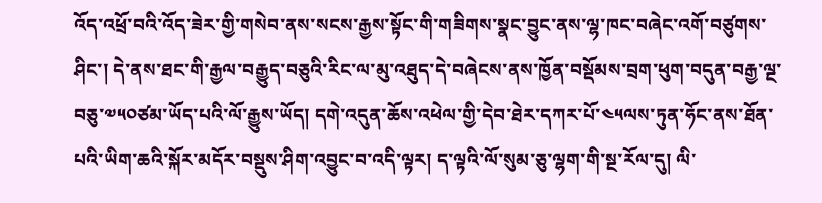འོད་འཕྲོ་བའི་འོད་ཟེར་གྱི་གསེབ་ནས་སངས་རྒྱས་སྟོང་གི་གཟིགས་སྣང་བྱུང་ནས་ལྷ་ཁང་བཞེང་འགོ་བཙུགས་ཤིང་། དེ་ནས་ཐང་གི་རྒྱལ་བརྒྱུད་བཅུའི་རིང་ལ་མུ་འཐུད་དེ་བཞེངས་ནས་ཁྱོན་བསྡོམས་བྲག་ཕུག་བདུན་བརྒྱ་ལྔ་བཅུ་༧༥༠ཙམ་ཡོད་པའི་ལོ་རྒྱུས་ཡོད། དགེ་འདུན་ཆོས་འཕེལ་གྱི་དེབ་ཐེར་དཀར་པོ་༤༥ལས་ཏུན་ཧོང་ནས་ཐོན་པའི་ཡིག་ཆའི་སྐོར་མདོར་བསྡུས་ཤིག་འབྱུང་བ་འདི་ལྟར། ད་ལྟའི་ལོ་སུམ་ཅུ་ལྷག་གི་སྔ་རོལ་དུ། ལི་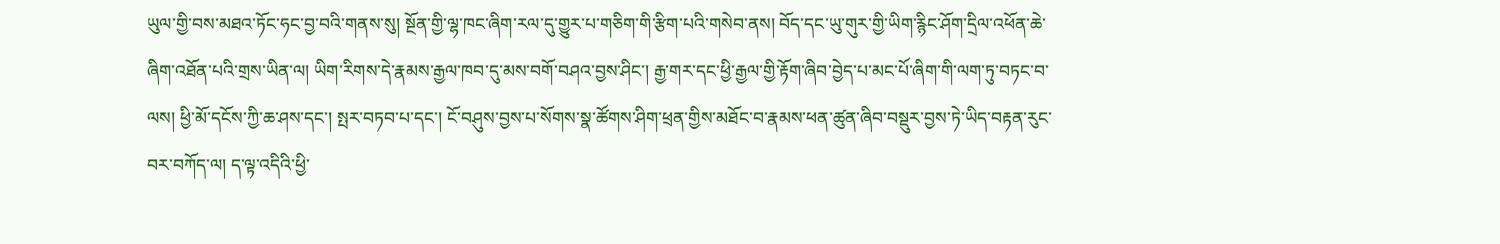ཡུལ་གྱི་བས་མཐའ་ཏོང་ཧང་བྱ་བའི་གནས་སུ། སྔོན་གྱི་ལྷ་ཁང་ཞིག་རལ་དུ་གྱུར་པ་གཅིག་གི་རྩིག་པའི་གསེབ་ནས། བོད་དང་ཡུ་གུར་གྱི་ཡིག་རྙིང་ཤོག་དྲིལ་འཕོན་ཆེ་ཞིག་འཐོན་པའི་གྲས་ཡིན་ལ། ཡིག་རིགས་དེ་རྣམས་རྒྱལ་ཁབ་དུ་མས་བགོ་བཤའ་བྱས་ཤིང་། རྒྱ་གར་དང་ཕྱི་རྒྱལ་གྱི་རྟོག་ཞིབ་བྱེད་པ་མང་པོ་ཞིག་གི་ལག་ཏུ་བཏང་བ་ལས། ཕྱི་མོ་དངོས་ཀྱི་ཆ་ཤས་དང་། སྤར་བཏབ་པ་དང་། ངོ་བཤུས་བྱས་པ་སོགས་སྣ་ཚོགས་ཤིག་ཕྲན་གྱིས་མཐོང་བ་རྣམས་ཕན་ཚུན་ཞིབ་བསྡུར་བྱས་ཏེ་ཡིད་བརྟན་རུང་བར་བཀོད་ལ། ད་ལྟ་འདིའི་ཕྱི་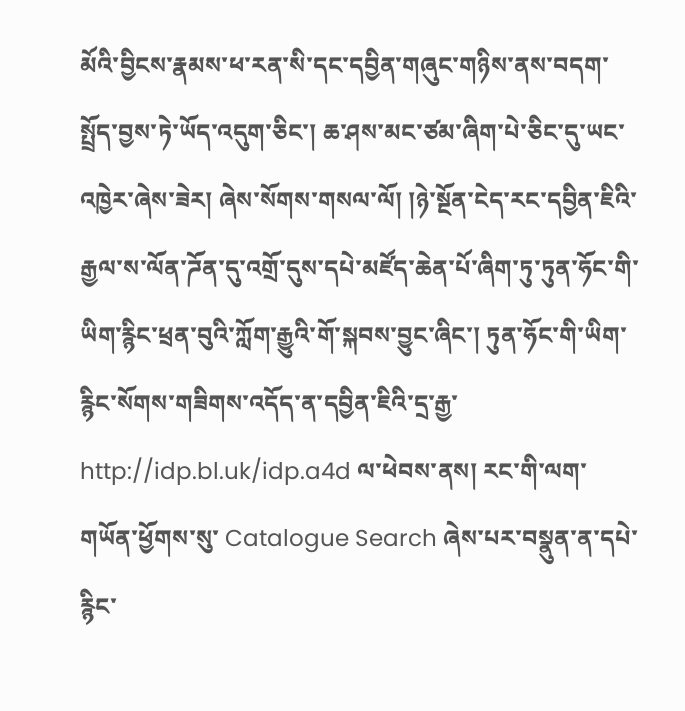མོའི་བྱིངས་རྣམས་ཕ་རན་སི་དང་དབྱིན་གཞུང་གཉིས་ནས་བདག་སྤྲོད་བྱས་ཏེ་ཡོད་འདུག་ཅིང་། ཆ་ཤས་མང་ཙམ་ཞིག་པེ་ཅིང་དུ་ཡང་འཁྱེར་ཞེས་ཟེར། ཞེས་སོགས་གསལ་ལོ། །ཉེ་སྔོན་ངེད་རང་དབྱིན་ཇིའི་རྒྱལ་ས་ལོན་ཌོན་དུ་འགྲོ་དུས་དཔེ་མཛོད་ཆེན་པོ་ཞིག་ཏུ་ཏུན་ཧོང་གི་ཡིག་རྙིང་ཕྲན་བུའི་ཀློག་རྒྱུའི་གོ་སྐབས་བྱུང་ཞིང་། ཏུན་ཧོང་གི་ཡིག་རྙིང་སོགས་གཟིགས་འདོད་ན་དབྱིན་ཇིའི་དྲ་རྒྱ་ http://idp.bl.uk/idp.a4d ལ་ཕེབས་ནས། རང་གི་ལག་གཡོན་ཕྱོགས་སུ་ Catalogue Search ཞེས་པར་བསྣུན་ན་དཔེ་རྙིང་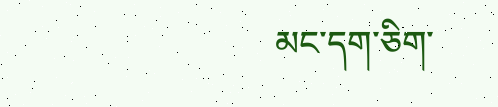མང་དག་ཅིག་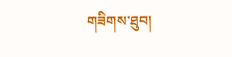གཟིགས་ཐུབ།